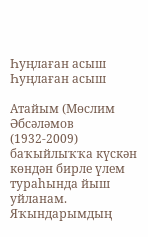Һуңлаған асыш
Һуңлаған асыш

Атайым (Мөслим Әбсәләмов (1932-2009) баҡыйлыҡҡа күскән көндән бирле үлем тураһында йыш уйланам. Яҡындарымдың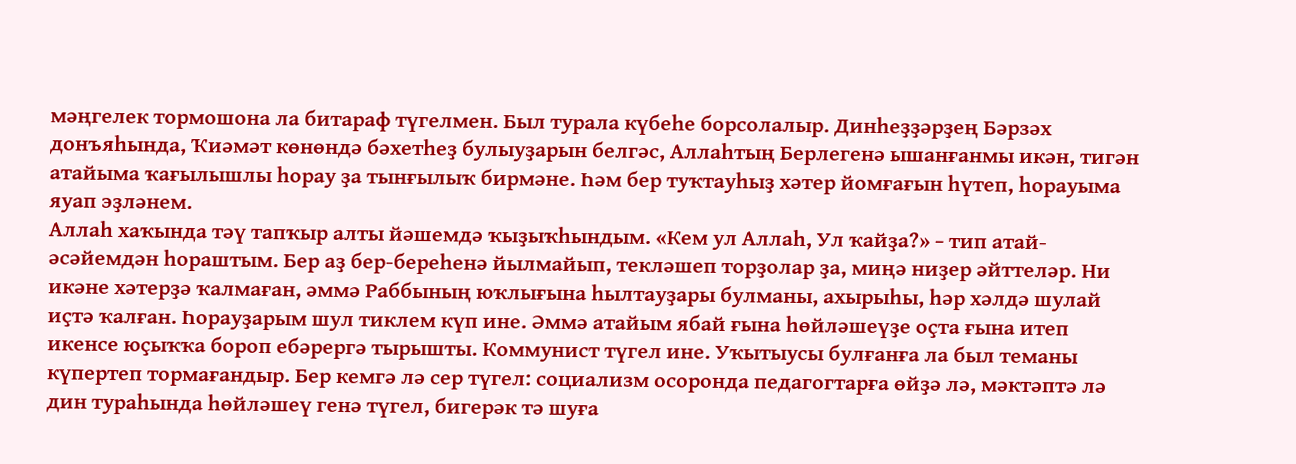мәңгелек тормошона ла битараф түгелмен. Был турала күбеһе борсолалыр. Динһеҙҙәрҙең Бәрзәх донъяһында, Ҡиәмәт көнөндә бәхетһеҙ булыуҙарын белгәс, Аллаһтың Берлегенә ышанғанмы икән, тигән атайыма ҡағылышлы һорау ҙа тынғылыҡ бирмәне. Һәм бер туҡтауһыҙ хәтер йомғағын һүтеп, һорауыма яуап эҙләнем.
Аллаһ хаҡында тәү тапҡыр алты йәшемдә ҡыҙыҡһындым. «Кем ул Аллаһ, Ул ҡайҙа?» − тип атай-әсәйемдән һораштым. Бер аҙ бер-береһенә йылмайып, текләшеп торҙолар ҙа, миңә ниҙер әйттеләр. Ни икәне хәтерҙә ҡалмаған, әммә Раббының юҡлығына һылтауҙары булманы, ахырыһы, һәр хәлдә шулай иҫтә ҡалған. Һорауҙарым шул тиклем күп ине. Әммә атайым ябай ғына һөйләшеүҙе оҫта ғына итеп икенсе юҫыҡҡа бороп ебәрергә тырышты. Коммунист түгел ине. Уҡытыусы булғанға ла был теманы күпертеп тормағандыр. Бер кемгә лә сер түгел: социализм осоронда педагогтарға өйҙә лә, мәктәптә лә дин тураһында һөйләшеү генә түгел, бигерәк тә шуға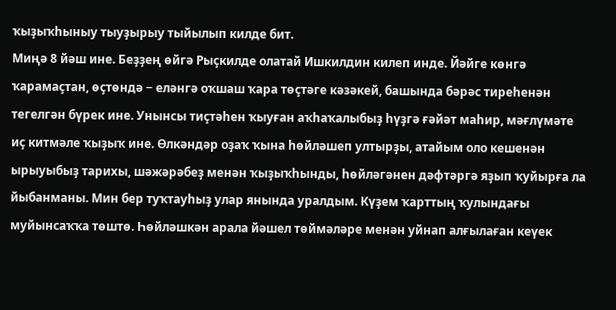ҡыҙыҡһыныу тыуҙырыу тыйылып килде бит.
Миңә 8 йәш ине. Беҙҙең өйгә Рыҫкилде олатай Ишкилдин килеп инде. Йәйге көнгә ҡарамаҫтан, өҫтөндә − еләнгә оҡшаш ҡара төҫтәге кәзәкей, башында бәрәс тиреһенән тегелгән бүрек ине. Унынсы тиҫтәһен ҡыуған аҡһаҡалыбыҙ һүҙгә ғәйәт маһир, мәғлүмәте иҫ китмәле ҡыҙыҡ ине. Өлкәндәр оҙаҡ ҡына һөйләшеп ултырҙы, атайым оло кешенән ырыуыбыҙ тарихы, шәжәрәбеҙ менән ҡыҙыҡһынды, һөйләгәнен дәфтәргә яҙып ҡуйырға ла йыбанманы. Мин бер туҡтауһыҙ улар янында уралдым. Күҙем ҡарттың ҡулындағы муйынсаҡҡа төштө. Һөйләшкән арала йәшел төймәләре менән уйнап алғылаған кеүек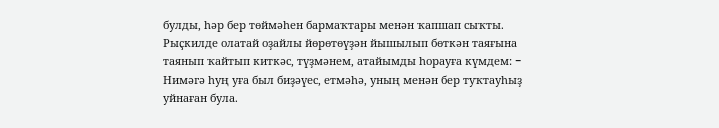булды, һәр бер төймәһен бармаҡтары менән ҡапшап сыҡты. Рыҫкилде олатай оҙайлы йөрөтөүҙән йышылып бөткән таяғына таянып ҡайтып киткәс, түҙмәнем, атайымды һорауға күмдем: − Нимәгә һуң уға был биҙәүес, етмәһә, уның менән бер туҡтауһыҙ уйнаған була.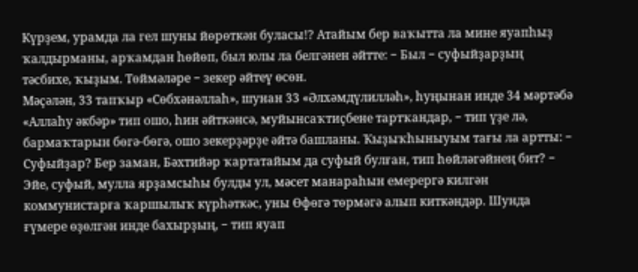Күрҙем, урамда ла гел шуны йөрөткән буласы!? Атайым бер ваҡытта ла мине яуапһыҙ ҡалдырманы, арҡамдан һөйөп, был юлы ла белгәнен әйтте: − Был − суфыйҙарҙың тәсбихе, ҡыҙым. Төймәләре − зекер әйтеү өсөн.
Мәҫәлән, 33 тапҡыр «Сөбхәнәллаһ», шунан 33 «Әлхәмдүлилләһ», һуңынан инде 34 мәртәбә «Аллаһу әкбәр» тип ошо, һин әйткәнсә, муйынсаҡтиҫбене тартҡандар, − тип үҙе лә, бармаҡтарын бөгә-бөгә, ошо зекерҙәрҙе әйтә башланы. Ҡыҙыҡһыныуым тағы ла артты: − Суфыйҙар? Бер заман, Бәхтийәр ҡартатайым да суфый булған, тип һөйләгәйнең бит? − Эйе, суфый, мулла ярҙамсыһы булды ул, мәсет манараһын емерергә килгән коммунистарға ҡаршылыҡ күрһәткәс, уны Өфөгә төрмәгә алып киткәндәр. Шунда ғүмере өҙөлгән инде бахырҙың, − тип яуап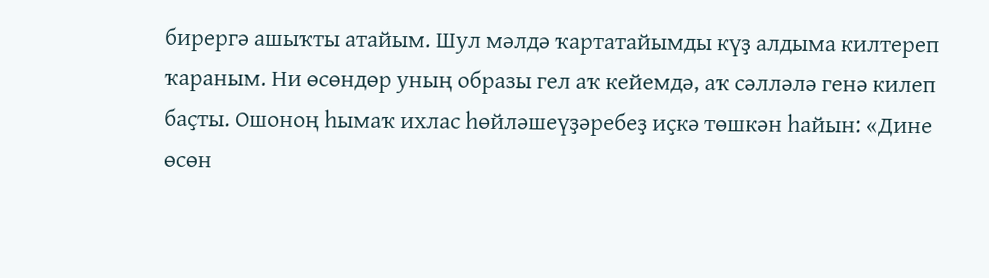бирергә ашыҡты атайым. Шул мәлдә ҡартатайымды күҙ алдыма килтереп ҡараным. Ни өсөндөр уның образы гел аҡ кейемдә, аҡ сәлләлә генә килеп баҫты. Ошоноң һымаҡ ихлас һөйләшеүҙәребеҙ иҫкә төшкән һайын: «Дине өсөн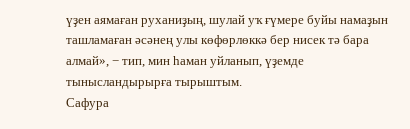үҙен аямаған руханиҙың, шулай уҡ ғүмере буйы намаҙын ташламаған әсәнең улы көфөрлөккә бер нисек тә бара алмай», − тип, мин һаман уйланып, үҙемде тынысландырырға тырыштым.
Сафура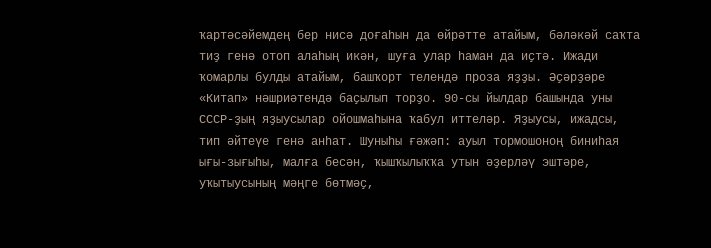ҡартәсәйемдең бер нисә доғаһын да өйрәтте атайым, бәләкәй саҡта тиҙ генә отоп алаһың икән, шуға улар һаман да иҫтә. Ижади ҡомарлы булды атайым, башҡорт телендә проза яҙҙы. Әҫәрҙәре «Китап» нәшриәтендә баҫылып торҙо. 90-сы йылдар башында уны СССР-ҙың яҙыусылар ойошмаһына ҡабул иттеләр. Яҙыусы, ижадсы, тип әйтеүе генә анһат. Шуныһы ғәжәп: ауыл тормошоноң биниһая ығы-зығыһы, малға бесән, ҡышҡылыҡҡа утын әҙерләү эштәре, уҡытыусының мәңге бөтмәҫ,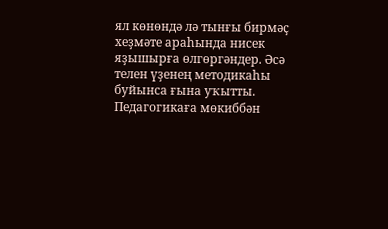ял көнөндә лә тынғы бирмәҫ хеҙмәте араһында нисек яҙышырға өлгөргәндер. Әсә телен үҙенең методикаһы буйынса ғына уҡытты. Педагогикаға мөкиббән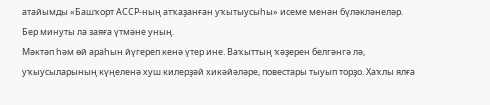атайымды «Башҡорт АССР-ның атҡаҙанған уҡытыусыһы» исеме менән бүләкләнеләр. Бер минуты ла заяға үтмәне уның.
Мәктәп һәм өй араһын йүгереп кенә үтер ине. Ваҡыттың ҡәҙерен белгәнгә лә, уҡыусыларының күңеленә хуш килерҙәй хикәйәләре, повестары тыуып торҙо. Хаҡлы ялға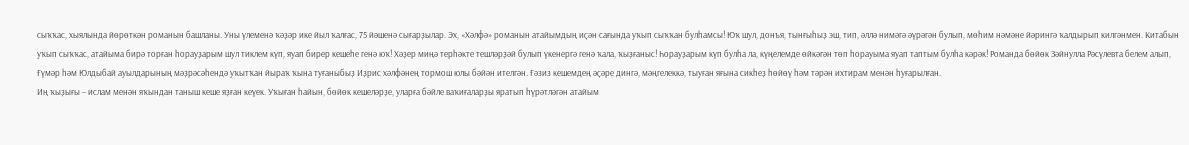сыҡҡас, хыялында йөрөткән романын башланы. Уны үлеменә ҡәҙәр ике йыл ҡалғас, 75 йәшенә сығарҙылар. Эх, «Хәлфә» романын атайымдың иҫән сағында уҡып сыҡҡан булһамсы! Юҡ шул, донъя, тынғыһыҙ эш, тип, әллә нимәгә әүрәгән булып, мөһим нәмәне йәрингә ҡалдырып килгәнмен. Китабын уҡып сыҡҡас, атайыма бирә торған һорауҙарым шул тиклем күп, яуап бирер кешеһе генә юҡ! Хәҙер миңә терһәкте тешләрҙәй булып үкенергә генә ҡала, ҡыҙғаныс! Һорауҙарым күп булһа ла, күңелемде өйкәгән төп һорауыма яуап таптым булһа кәрәк! Романда бөйөк Зәйнулла Рәсүлевта белем алып, Ғүмәр һәм Юлдыбай ауылдарының мәҙрәсәһендә уҡытҡан йыраҡ ҡына туғаныбыҙ Иҙрис хәлфәнең тормош юлы бәйән ителгән. Ғәзиз кешемдең әҫәре дингә, мәңгелеккә, тыуған яғына сикһеҙ һөйөү һәм тәрән ихтирам менән һуғарылған.
Иң ҡыҙығы − ислам менән яҡындан таныш кеше яҙған кеүек. Уҡыған һайын, бөйөк кешеләрҙе, уларға бәйле ваҡиғаларҙы яратып һүрәтләгән атайым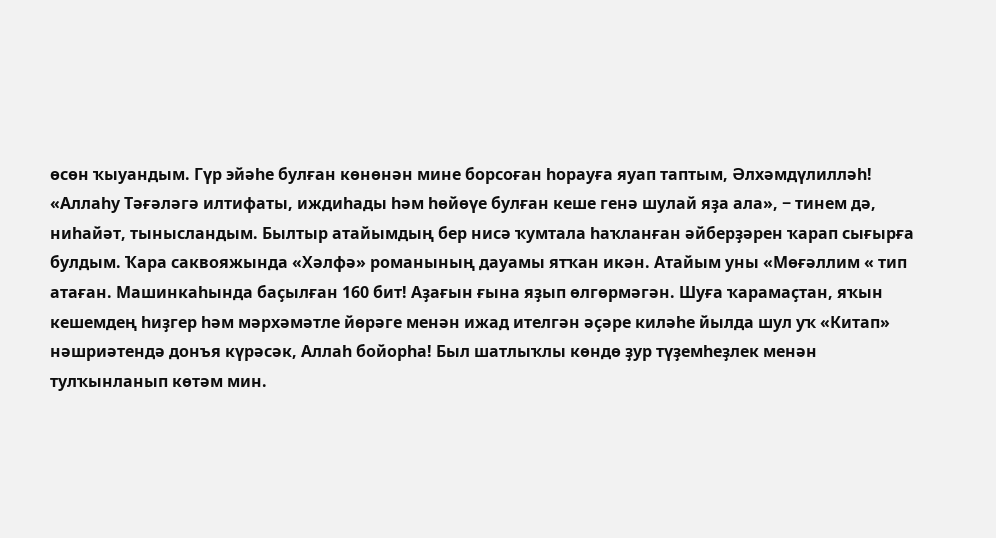өсөн ҡыуандым. Гүр эйәһе булған көнөнән мине борсоған һорауға яуап таптым, Әлхәмдүлилләһ! «Аллаһу Тәғәләгә илтифаты, иждиһады һәм һөйөүе булған кеше генә шулай яҙа ала», − тинем дә, ниһайәт, тынысландым. Былтыр атайымдың бер нисә ҡумтала һаҡланған әйберҙәрен ҡарап сығырға булдым. Ҡара саквояжында «Хәлфә» романының дауамы ятҡан икән. Атайым уны «Мөғәллим « тип атаған. Машинкаһында баҫылған 160 бит! Аҙағын ғына яҙып өлгөрмәгән. Шуға ҡарамаҫтан, яҡын кешемдең һиҙгер һәм мәрхәмәтле йөрәге менән ижад ителгән әҫәре киләһе йылда шул уҡ «Китап» нәшриәтендә донъя күрәсәк, Аллаһ бойорһа! Был шатлыҡлы көндө ҙур түҙемһеҙлек менән тулҡынланып көтәм мин.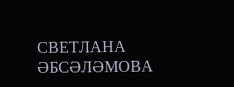СВЕТЛАНА ӘБСӘЛӘМОВА